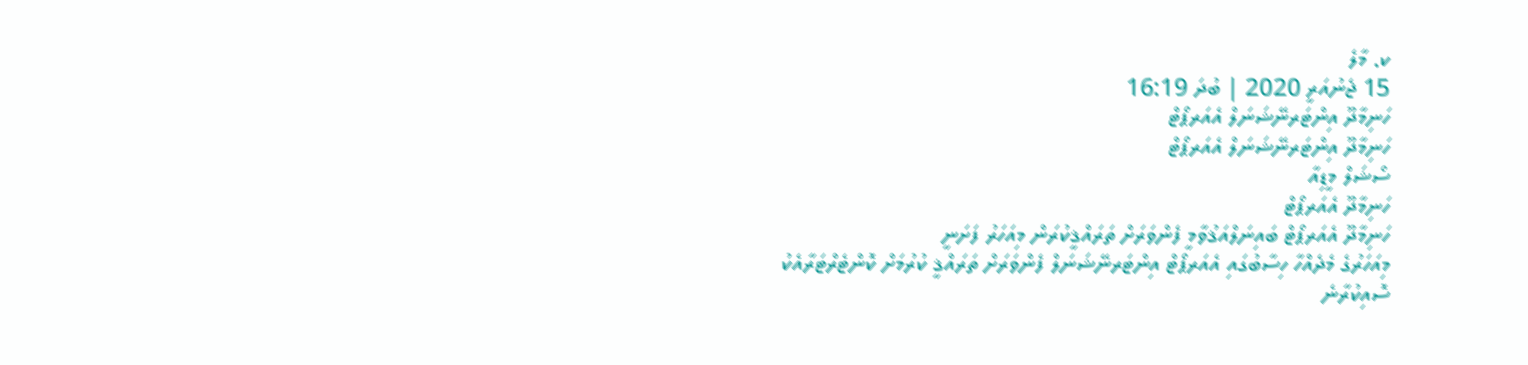ކ. މާލެ
15 ޖެނުއަރީ 2020 | ބުދަ 16:19
ހަނިމާދޫ އިންޓަރނޭޝަނަލް އެއަރޕޯޓް
ހަނިމާދޫ އިންޓަރނޭޝަނަލް އެއަރޕޯޓް
ސޯޝަލް މީޑިއާ
ހަނިމާދޫ އެއަރޕޯޓް
ހަނިމާދޫ އެއަރޕޯޓް ބައިނަލްއަޤުވާމީ ފެންވަރަށް ތަރައްޤީކުރަން މިއަހަރު ފަށަނީ
މިއަހަރުގެ މެދެއްހާ ހިސާބުގައި އެއަރޕޯޓް އިންޓަރނޭޝަނަލް ފެންވަރަށް ތަރައްޤީ ކުރުމަށް ކޮންޓެރްޓަރާއެކު ސޮއިކުރާނެ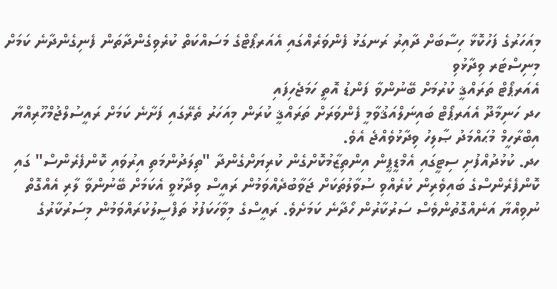މިއަހަރުގެ ފަހުކޮޅާ ހިސާބަށް ދާއިރު ރަނގަޅު ފެންވަރެއްގައި އެއަރޕޯޓްގެ މަސައްކަތް ކުރެވިގެންދާތަން ފެނިގެންދާނެ ކަމަށް މިނިސްޓަރ ވިދާޅުވި
އެއަރޕޯޓް ތަރައްޤީ ކުރުމަށް ބޭނުންވާ ފަންޑު އޮތީ ހަމަޖެހިފައި
ހދ ހަނިމާދޫ އެއަރޕޯޓް ބައިނަލްއަޤުވާމީ ފެންވަރަށް ތަރައްޤީ ކުރަން މިއަހަރު ތެރޭގައި ފަށާނެ ކަމަށް ރައީސުލްޖުމްހޫރިއްޔާ އިބްރާހީމް މުޙައްމަދު ޞާލިހު ވިދާޅުވެއްޖެ އެވެ.
ހދ. ކުޅުދުއްފުށި ސިޓީގައި އެމްޑީޕީން އިންތިޒާމުކޮށްގެން ކުރިޔަށްގެންދާ "ތިލަދުންމަތި އިރުވައި ކޮންފެރެންސް" ގައި ކޮންފެރެންސްގެ ބައިވެރިން ކުރެއްވި ސުވާލުތަކަށް ޖަވާބުދެއްވަމުން ރައީސް ވިދާޅުވީ އެކަމަށް ބޭނުންވާ ލާރި އެއްގޮތް ނުވިއްޔާ އަނެއްގޮތުންވެސް ސަރުކާރުން ހޯދާނެ ކަމަށެވެ. ރައީސްގެ މިވާހަކަފުޅު ތަފްސީލުކުރައްވަމުން މިސަރުކާރުގެ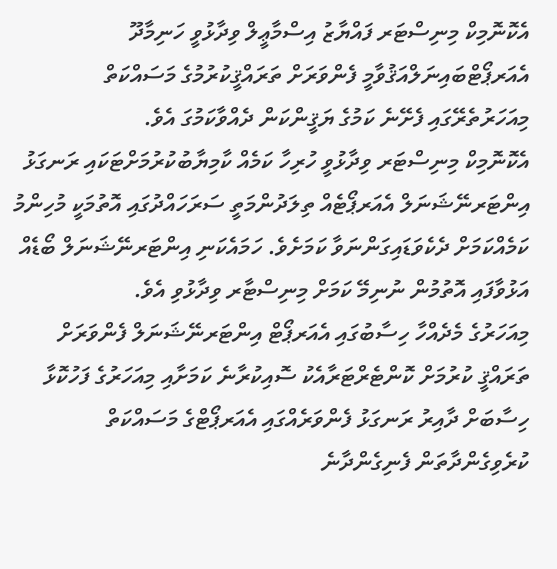އެކޮނޮމިކް މިނިސްޓަރ ފައްޔާޒު އިސްމާޢީލް ވިދާޅުވީ ހަނިމާދޫ އެއަރޕޯޓްބައިނަލްއަޤުވާމީ ފެންވަރަށް ތަރައްޤީކުރުމުގެ މަސައްކަތް މިއަހަރުތެރޭގައި ފެށޭނެ ކަމުގެ ޔަޤީންކަން ދެއްވާކަމުގަ އެވެ.
އެކޮނޮމިކް މިނިސްޓަރ ވިދާޅުވީ ހުރިހާ ކަމެއް ކާމިޔާބުކުރުމަށްޓަކައި ރަނގަޅު އިންޓަރނޭޝަނަލް އެއަރޕޯޓެއް ތިލަދުންމަތީ ސަރަހައްދުގައި އޮތުމަކީ މުހިންމު ކަމެއްކަމަށް ދެކެވަޑައިގަންނަވާ ކަމަށެވެ. ހަމައެކަނި އިންޓަރނޭޝަނަލް ބޯޑެއް އަޅުވާފައި އޮތުމުން ނުނިމޭ ކަމަށް މިނިސްޓާރ ވިދާޅުވި އެވެ.
މިއަހަރުގެ މެދެއްހާ ހިސާބުގައި އެއަރޕޯޓް އިންޓަރނޭޝަނަލް ފެންވަރަށް ތަރައްޤީ ކުރުމަށް ކޮންޓެރްޓަރާއެކު ސޮއިކުރާނެ ކަމަށާއި މިއަހަރުގެ ފަހުކޮޅާ ހިސާބަށް ދާއިރު ރަނގަޅު ފެންވަރެއްގައި އެއަރޕޯޓްގެ މަސައްކަތް ކުރެވިގެންދާތަން ފެނިގެންދާނެ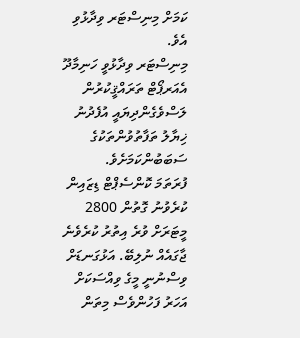ކަމަށް މިނިސްޓަރ ވިދާޅުވި އެވެ.
މިނިސްޓަރ ވިދާޅުވީ ހަނިމާދޫ އެއަރޕޯޓް ތަރައްޤީކުރުން ލަސްވެގެންދިޔައީ އުފެދުނު ޚިޔާލު ތަފާތުވުންތަކުގެ ސަބަބުންކަމަށެވެ.
ފުރަތަމަ ކޮންސެޕްޓް ޑިޒައިން ކުރެވުނު ގޮތުން 2800 މީޓަރަށް ވުރެ އިތުރު ކުރެވެނެ ޖާގައެއް ނުލިބޭ. އަޅުގަނޑަށް ވިސްނުނީ މީގެ ވިއްސަކަށް އަހަރު ފަހުންވެސް މިތަން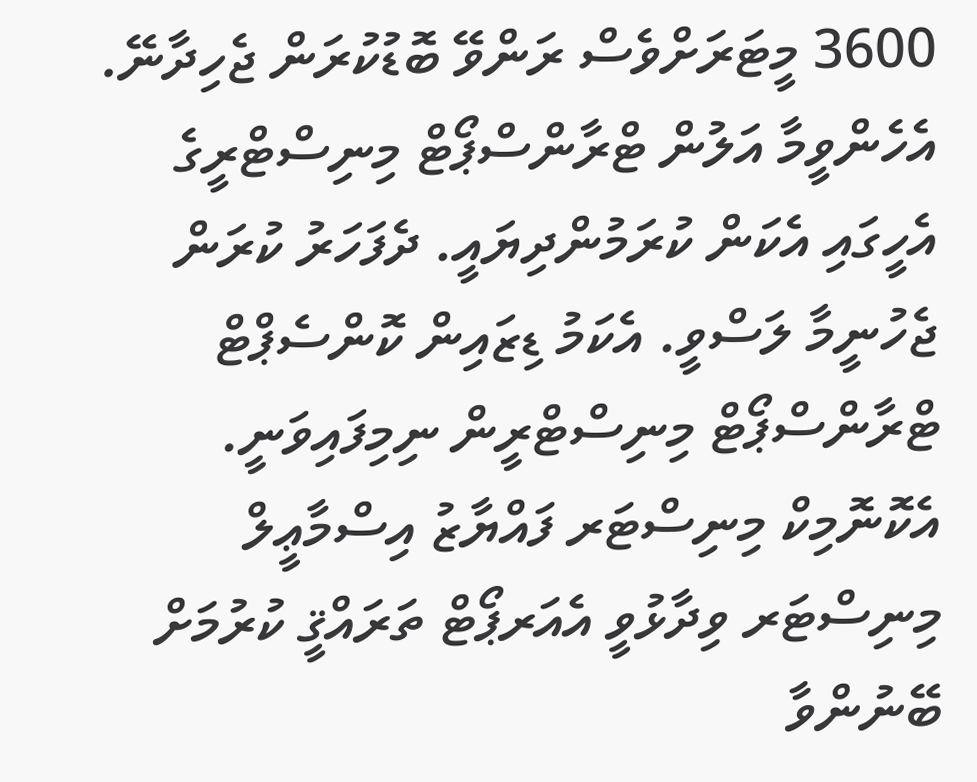3600 މީޓަރަށްވެސް ރަންވޭ ބޮޑުކުރަން ޖެހިދާނޭ. އެހެންވީމާ އަލުން ޓްރާންސްޕޯޓް މިނިސްޓްރީގެ އެހީގައި އެކަން ކުރަމުންދިޔައީ. ދެފަހަރު ކުރަން ޖެހުނީމާ ލަސްވީ. އެކަމު ޑިޒައިން ކޮންސެޕްޓް ޓްރާންސްޕޯޓް މިނިސްޓްރީން ނިމިފައިވަނީ.
އެކޮނޮމިކް މިނިސްޓަރ ފައްޔާޒު އިސްމާޢީލް
މިނިސްޓަރ ވިދާޅުވީ އެއަރޕޯޓް ތަރައްޤީ ކުރުމަށް ބޭނުންވާ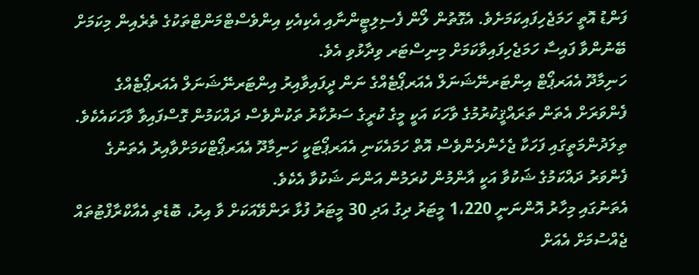ފަންޑު އޮތީ ހަމަޖެހިފައިކަމަށެވެ. އެގޮތުން ލޯން ފެސިލިޓީންނާއި އެކިއެކި އިންވެސްޓްމަންޓްތަކުގެ ތެރެއިން މިކަމަށް ބޭނުންވާ ފައިސާ ހަމަޖެހިފައިވާކަމަށް މިނިސްޓަރ ވިދާޅުވި އެވެ.
ހަނިމާދޫ އެއަރޕޯޓް އިންޓަރނޭޝަނަލް އެއަރޕޯޓެއްގެ ނަން ދީފައިވާއިރު އިންޓަރނޭޝަނަލް އެއަރޕޯޓެއްގެ ފެންވަރަށް އެތަން ތަރައްޤީކުރުމުގެ ވާހަކަ އަކީ މީގެ ކުރީގެ ސަރުކާރު ތަކުންވެސް ދައްކަމުން ގޮސްފައިވާ ވާހަކައެކެވެ. ތިލަދުންމަތީގައި ފަހަކާ ޖެހެންދެންވެސް އޮތް ހަމައެކަނި އެއަރޕޯޓަކީ ހަނިމާދޫ އެއަރޕޯޓްކަމަށްވާއިރު އެތަނުގެ ފެންވަރު ދައްކަމުގެ ޝަކުވާ އަކީ އާންމުން ކުރަމުން އަންނަ ޝަކުވާ އެކެވެ.
އެތަނުގައި މިހާރު އޮންނަނީ 1،220 މީޓަރު ދިގު އަދި 30 މީޓަރު ފުޅާ ރަންވޭއަކަށް ވާ އިރު، ބޮޑެތި އެއާކްރާފްޓުތައް ޖެއްސުމަށް އެއަށް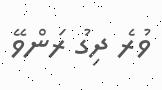ވުރެ ދިގު ރަންވޭ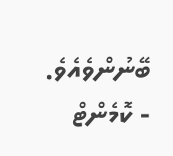ބޭނުންވެއެވެ.
- ކޮމެންޓް